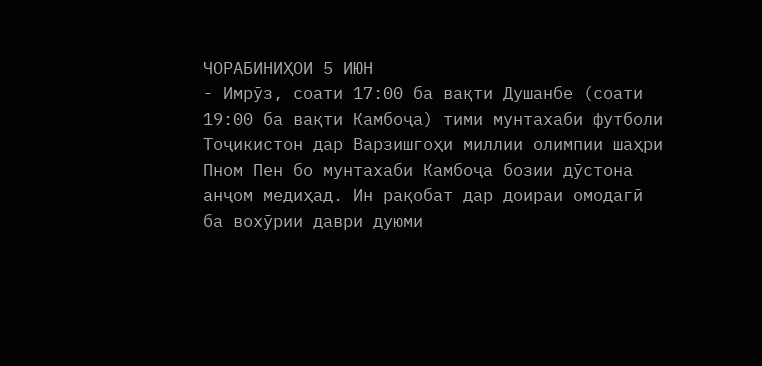ЧОРАБИНИҲОИ 5 ИЮН
- Имрӯз, соати 17:00 ба вақти Душанбе (соати 19:00 ба вақти Камбоҷа) тими мунтахаби футболи Тоҷикистон дар Варзишгоҳи миллии олимпии шаҳри Пном Пен бо мунтахаби Камбоҷа бозии дӯстона анҷом медиҳад. Ин рақобат дар доираи омодагӣ ба вохӯрии даври дуюми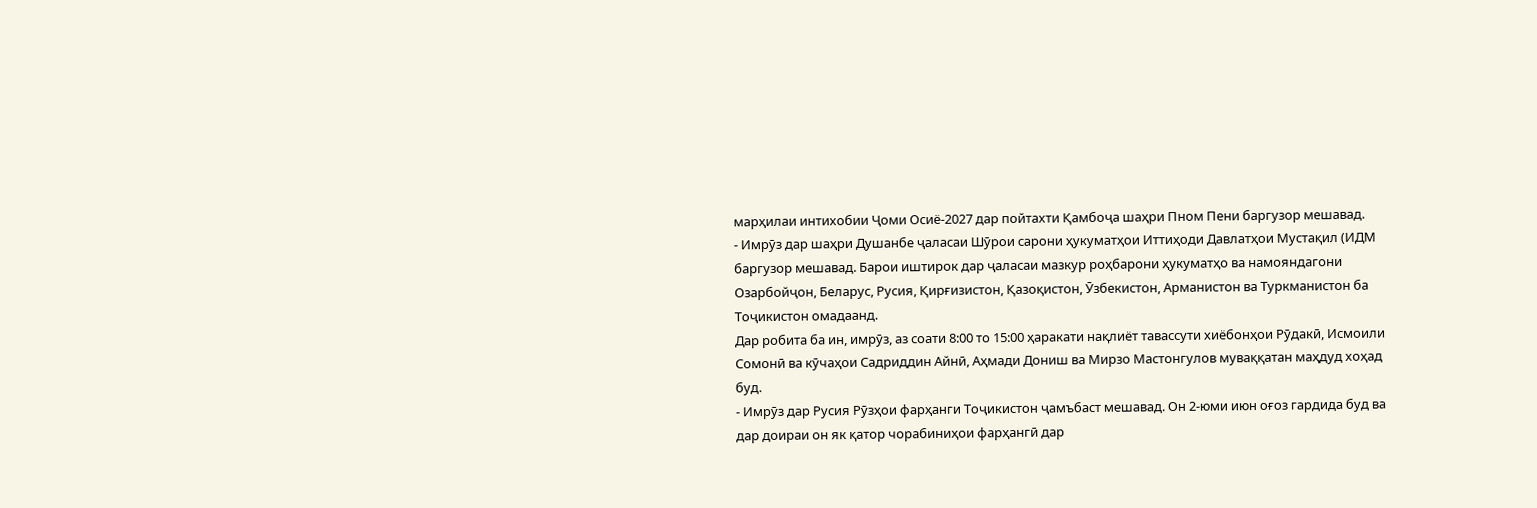марҳилаи интихобии Ҷоми Осиё-2027 дар пойтахти Қамбоҷа шаҳри Пном Пени баргузор мешавад.
- Имрӯз дар шаҳри Душанбе ҷаласаи Шӯрои сарони ҳукуматҳои Иттиҳоди Давлатҳои Мустақил (ИДМ баргузор мешавад. Барои иштирок дар ҷаласаи мазкур роҳбарони ҳукуматҳо ва намояндагони Озарбойҷон, Беларус, Русия, Қирғизистон, Қазоқистон, Ӯзбекистон, Арманистон ва Туркманистон ба Тоҷикистон омадаанд.
Дар робита ба ин, имрӯз, аз соати 8:00 то 15:00 ҳаракати нақлиёт тавассути хиёбонҳои Рӯдакӣ, Исмоили Сомонӣ ва кӯчаҳои Садриддин Айнӣ, Аҳмади Дониш ва Мирзо Мастонгулов муваққатан маҳдуд хоҳад буд.
- Имрӯз дар Русия Рӯзҳои фарҳанги Тоҷикистон ҷамъбаст мешавад. Он 2-юми июн оғоз гардида буд ва дар доираи он як қатор чорабиниҳои фарҳангӣ дар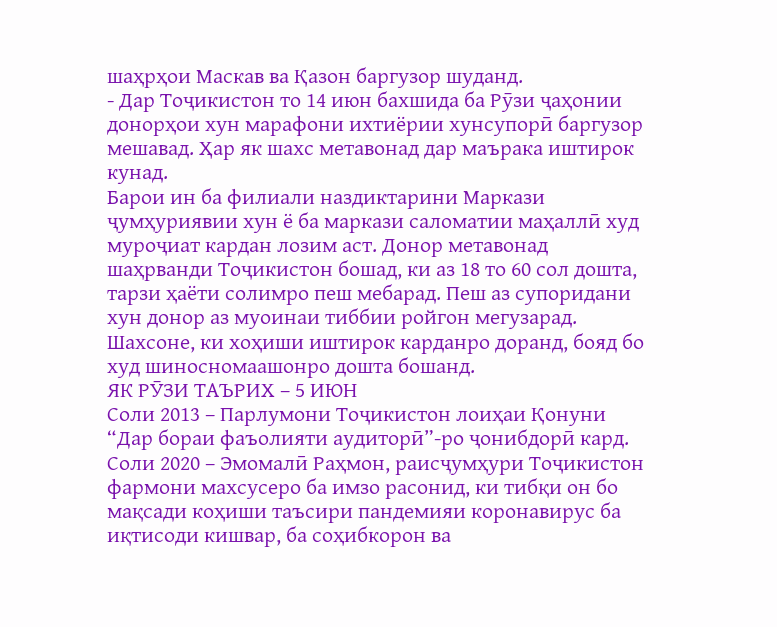шаҳрҳои Маскав ва Қазон баргузор шуданд.
- Дар Тоҷикистон то 14 июн бахшида ба Рӯзи ҷаҳонии донорҳои хун марафони ихтиёрии хунсупорӣ баргузор мешавад. Ҳар як шахс метавонад дар маърака иштирок кунад.
Барои ин ба филиали наздиктарини Маркази ҷумҳуриявии хун ё ба маркази саломатии маҳаллӣ худ муроҷиат кардан лозим аст. Донор метавонад шаҳрванди Тоҷикистон бошад, ки аз 18 то 60 сол дошта, тарзи ҳаёти солимро пеш мебарад. Пеш аз супоридани хун донор аз муоинаи тиббии ройгон мегузарад. Шахсоне, ки хоҳиши иштирок карданро доранд, бояд бо худ шиносномаашонро дошта бошанд.
ЯК РӮЗИ ТАЪРИХ – 5 ИЮН
Соли 2013 – Парлумони Тоҷикистон лоиҳаи Қонуни “Дар бораи фаъолияти аудиторӣ”-ро ҷонибдорӣ кард.
Соли 2020 – Эмомалӣ Раҳмон, раисҷумҳури Тоҷикистон фармони махсусеро ба имзо расонид, ки тибқи он бо мақсади коҳиши таъсири пандемияи коронавирус ба иқтисоди кишвар, ба соҳибкорон ва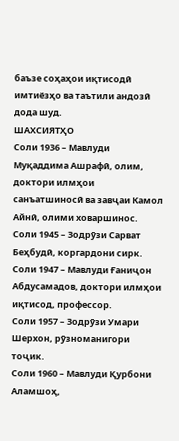баъзе соҳаҳои иқтисодӣ имтиёзҳо ва таътили андозӣ дода шуд.
ШАХСИЯТҲО
Соли 1936 – Мавлуди Муқаддима Ашрафӣ, олим, доктори илмҳои санъатшиносӣ ва завҷаи Камол Айнӣ, олими ховаршинос.
Соли 1945 – Зодрӯзи Сарват Беҳбудӣ, коргардони сирк.
Соли 1947 – Мавлуди Ғаниҷон Абдусамадов, доктори илмҳои иқтисод, профессор.
Соли 1957 – Зодрӯзи Умари Шерхон, рӯзноманигори тоҷик.
Соли 1960 – Мавлуди Қурбони Аламшоҳ,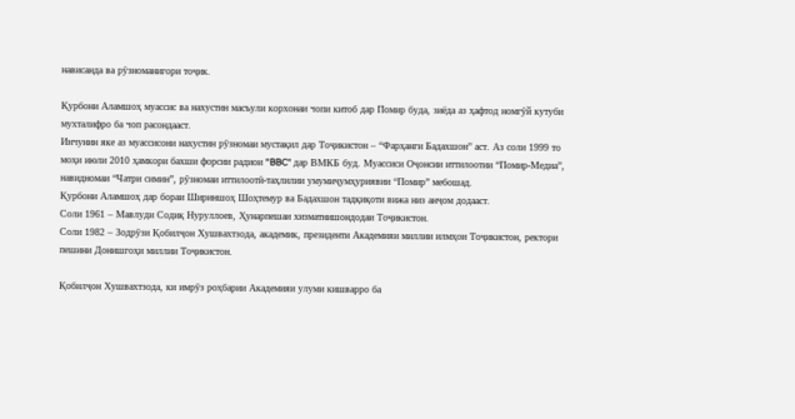нависанда ва рӯзноманигори тоҷик.

Қурбони Аламшоҳ муассис ва нахустин масъули корхонаи чопи китоб дар Помир буда, зиёда аз ҳафтод номгӯй кутуби мухталифро ба чоп расондааст.
Инчунин яке аз муассисони нахустин рӯзномаи мустақил дар Тоҷикистон – “Фарҳанги Бадахшон” аст. Аз соли 1999 то моҳи июли 2010 ҳамкори бахши форсии радиои "BBC" дар ВМКБ буд. Муассиси Оҷонсии иттилоотии “Помир-Медиа”, навидномаи “Чатри симин”, рӯзномаи иттилоотӣ-таҳлилии умумиҷумҳуриявии “Помир” мебошад.
Қурбони Аламшоҳ дар бораи Шириншоҳ Шоҳтемур ва Бадахшон тадқиқоти вижа низ анҷом додааст.
Соли 1961 – Мавлуди Содиқ Нуруллоев, Ҳунарпешаи хизматнишондодаи Тоҷикистон.
Соли 1982 – Зодрӯзи Қобилҷон Хушвахтзода, академик, президенти Академияи миллии илмҳои Тоҷикистон, ректори пешини Донишгоҳи миллии Тоҷикистон.

Қобилҷон Хушвахтзода, ки имрӯз роҳбарии Академияи улуми кишварро ба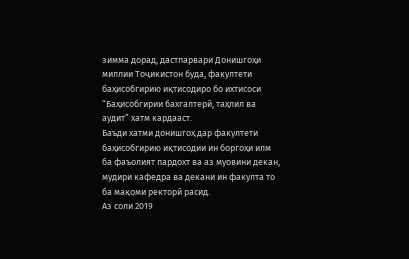зимма дорад, дастпарвари Донишгоҳи миллии Тоҷикистон буда, факултети баҳисобгирию иқтисодиро бо ихтисоси “Баҳисобгирии бахгалтерӣ, таҳлил ва аудит” хатм кардааст.
Баъди хатми донишгоҳ дар факултети баҳисобгирию иқтисодии ин боргоҳи илм ба фаъолият пардохт ва аз муовини декан, мудири кафедра ва декани ин факулта то ба мақоми ректорӣ расид.
Аз соли 2019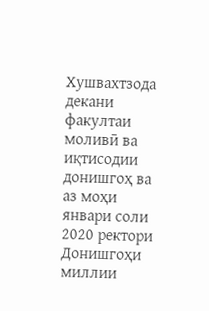Хушвахтзода декани факултаи моливӣ ва иқтисодии донишгоҳ ва аз моҳи январи соли 2020 ректори Донишгоҳи миллии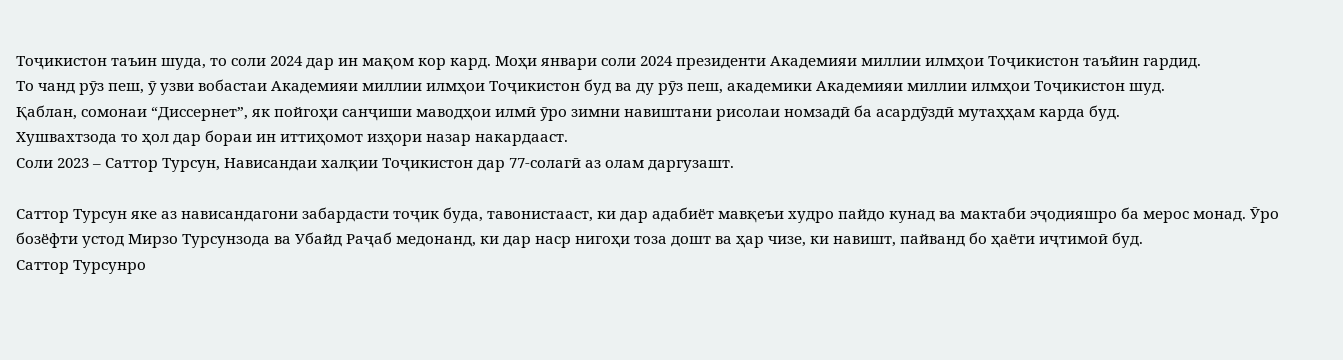Тоҷикистон таъин шуда, то соли 2024 дар ин мақом кор кард. Моҳи январи соли 2024 президенти Академияи миллии илмҳои Тоҷикистон таъйин гардид.
То чанд рӯз пеш, ӯ узви вобастаи Академияи миллии илмҳои Тоҷикистон буд ва ду рӯз пеш, академики Академияи миллии илмҳои Тоҷикистон шуд.
Қаблан, сомонаи “Диссернет”, як пойгоҳи санҷиши маводҳои илмӣ ӯро зимни навиштани рисолаи номзадӣ ба асардӯздӣ мутаҳҳам карда буд.
Хушвахтзода то ҳол дар бораи ин иттиҳомот изҳори назар накардааст.
Соли 2023 – Саттор Турсун, Нависандаи халқии Тоҷикистон дар 77-солагӣ аз олам даргузашт.

Саттор Турсун яке аз нависандагони забардасти тоҷик буда, тавонистааст, ки дар адабиёт мавқеъи худро пайдо кунад ва мактаби эҷодияшро ба мерос монад. Ӯро бозёфти устод Мирзо Турсунзода ва Убайд Раҷаб медонанд, ки дар наср нигоҳи тоза дошт ва ҳар чизе, ки навишт, пайванд бо ҳаёти иҷтимоӣ буд.
Саттор Турсунро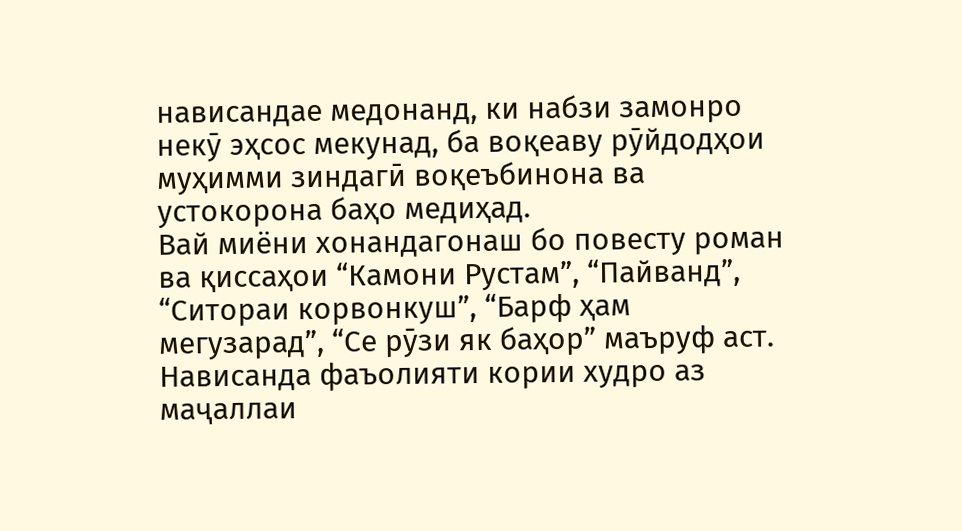нависандае медонанд, ки набзи замонро некӯ эҳсос мекунад, ба воқеаву рӯйдодҳои муҳимми зиндагӣ воқеъбинона ва устокорона баҳо медиҳад.
Вай миёни хонандагонаш бо повесту роман ва қиссаҳои “Камони Рустам”, “Пайванд”, “Ситораи корвонкуш”, “Барф ҳам мегузарад”, “Се рӯзи як баҳор” маъруф аст.
Нависанда фаъолияти кории худро аз маҷаллаи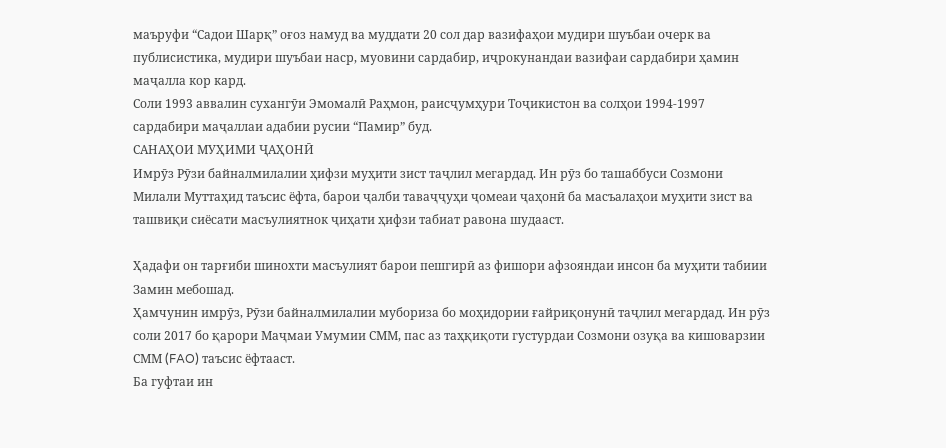маъруфи “Садои Шарқ” оғоз намуд ва муддати 20 сол дар вазифаҳои мудири шуъбаи очерк ва публиcистика, мудири шуъбаи наср, муовини сардабир, иҷрокунандаи вазифаи сардабири ҳамин маҷалла кор кард.
Соли 1993 аввалин сухангӯи Эмомалӣ Раҳмон, раисҷумҳури Тоҷикистон ва солҳои 1994-1997 сардабири маҷаллаи адабии русии “Памир” буд.
САНАҲОИ МУҲИМИ ҶАҲОНӢ
Имрӯз Рӯзи байналмилалии ҳифзи муҳити зист таҷлил мегардад. Ин рӯз бо ташаббуси Созмони Милали Муттаҳид таъсис ёфта, барои ҷалби таваҷҷуҳи ҷомеаи ҷаҳонӣ ба масъалаҳои муҳити зист ва ташвиқи сиёсати масъулиятнок ҷиҳати ҳифзи табиат равона шудааст.

Ҳадафи он тарғиби шинохти масъулият барои пешгирӣ аз фишори афзояндаи инсон ба муҳити табиии Замин мебошад.
Ҳамчунин имрӯз, Рӯзи байналмилалии мубориза бо моҳидории ғайриқонунӣ таҷлил мегардад. Ин рӯз соли 2017 бо қарори Маҷмаи Умумии СММ, пас аз таҳқиқоти густурдаи Созмони озуқа ва кишоварзии СММ (FAO) таъсис ёфтааст.
Ба гуфтаи ин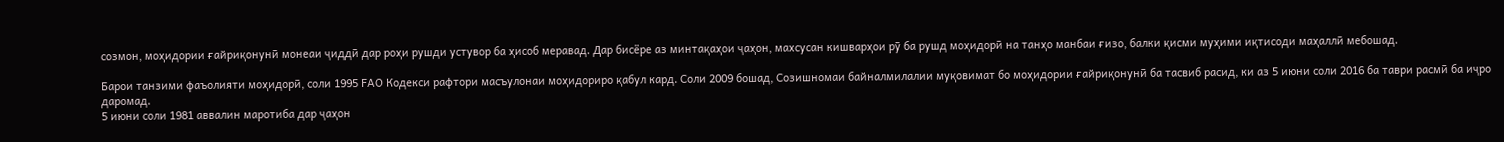созмон, моҳидории ғайриқонунӣ монеаи ҷиддӣ дар роҳи рушди устувор ба ҳисоб меравад. Дар бисёре аз минтақаҳои ҷаҳон, махсусан кишварҳои рӯ ба рушд моҳидорӣ на танҳо манбаи ғизо, балки қисми муҳими иқтисоди маҳаллӣ мебошад.

Барои танзими фаъолияти моҳидорӣ, соли 1995 FAO Кодекси рафтори масъулонаи моҳидориро қабул кард. Соли 2009 бошад, Созишномаи байналмилалии муқовимат бо моҳидории ғайриқонунӣ ба тасвиб расид, ки аз 5 июни соли 2016 ба таври расмӣ ба иҷро даромад.
5 июни соли 1981 аввалин маротиба дар ҷаҳон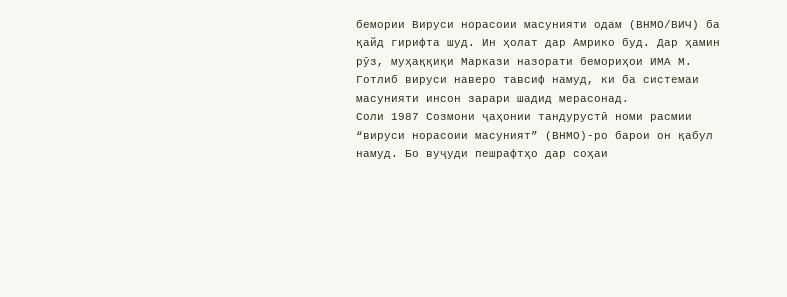бемории Вируси норасоии масунияти одам (ВНМО/ВИЧ) ба қайд гирифта шуд. Ин ҳолат дар Амрико буд. Дар ҳамин рӯз, муҳаққиқи Маркази назорати бемориҳои ИМА М. Готлиб вируси наверо тавсиф намуд, ки ба системаи масунияти инсон зарари шадид мерасонад.
Соли 1987 Созмони ҷаҳонии тандурустӣ номи расмии “вируси норасоии масуният” (ВНМО)-ро барои он қабул намуд. Бо вуҷуди пешрафтҳо дар соҳаи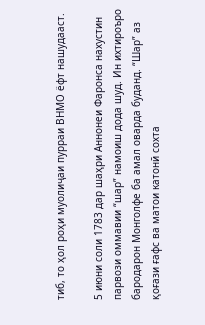тиб, то ҳол роҳи муолиҷаи пурраи ВНМО ёфт нашудааст.

5 июни соли 1783 дар шаҳри Аннонеи Фаронса нахустин парвози оммавии “шар” намоиш дода шуд. Ин ихтироъро бародарон Монголфе ба амал оварда буданд. “Шар” аз қоғази ғафс ва матои катонӣ сохта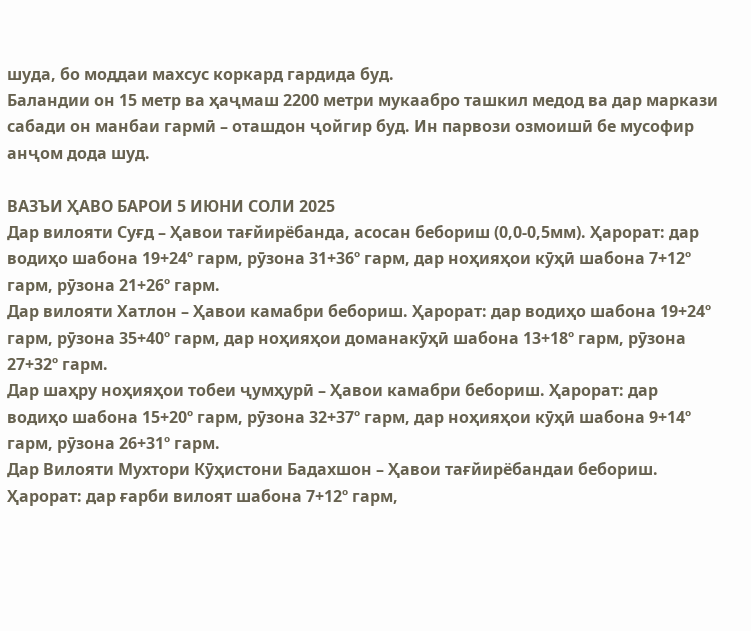шуда, бо моддаи махсус коркард гардида буд.
Баландии он 15 метр ва ҳаҷмаш 2200 метри мукаабро ташкил медод ва дар маркази сабади он манбаи гармӣ – оташдон ҷойгир буд. Ин парвози озмоишӣ бе мусофир анҷом дода шуд.

ВАЗЪИ ҲАВО БАРОИ 5 ИЮНИ СОЛИ 2025
Дар вилояти Суғд – Ҳавои тағйирёбанда, асосан бебориш (0,0-0,5мм). Ҳарорат: дар водиҳо шабона 19+24º гарм, рӯзона 31+36º гарм, дар ноҳияҳои кӯҳӣ шабона 7+12º гарм, рӯзона 21+26º гарм.
Дар вилояти Хатлон – Ҳавои камабри бебориш. Ҳарорат: дар водиҳо шабона 19+24º гарм, рӯзона 35+40º гарм, дар ноҳияҳои доманакӯҳӣ шабона 13+18º гарм, рӯзона 27+32º гарм.
Дар шаҳру ноҳияҳои тобеи ҷумҳурӣ – Ҳавои камабри бебориш. Ҳарорат: дар водиҳо шабона 15+20º гарм, рӯзона 32+37º гарм, дар ноҳияҳои кӯҳӣ шабона 9+14º гарм, рӯзона 26+31º гарм.
Дар Вилояти Мухтори Кӯҳистони Бадахшон – Ҳавои тағйирёбандаи бебориш. Ҳарорат: дар ғарби вилоят шабона 7+12º гарм,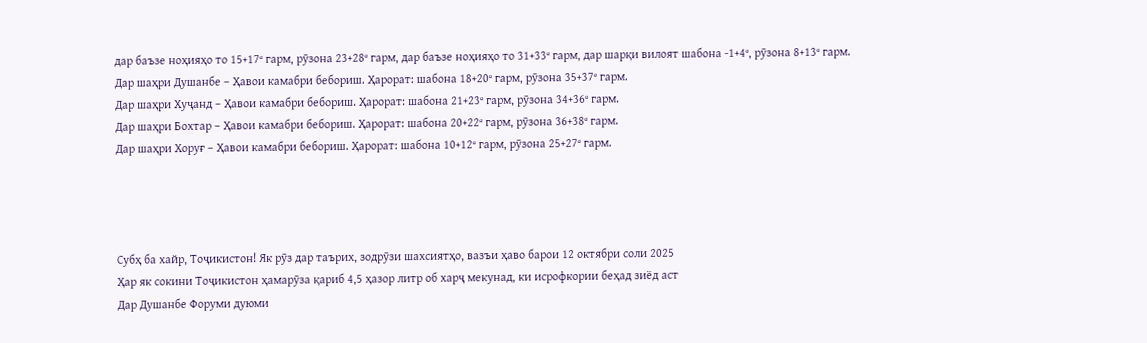дар баъзе ноҳияҳо то 15+17º гарм, рӯзона 23+28º гарм, дар баъзе ноҳияҳо то 31+33º гарм, дар шарқи вилоят шабона -1+4º, рӯзона 8+13º гарм.
Дар шаҳри Душанбе – Ҳавои камабри бебориш. Ҳарорат: шабона 18+20º гарм, рӯзона 35+37º гарм.
Дар шаҳри Хуҷанд – Ҳавои камабри бебориш. Ҳарорат: шабона 21+23º гарм, рӯзона 34+36º гарм.
Дар шаҳри Бохтар – Ҳавои камабри бебориш. Ҳарорат: шабона 20+22º гарм, рӯзона 36+38º гарм.
Дар шаҳри Хоруғ – Ҳавои камабри бебориш. Ҳарорат: шабона 10+12º гарм, рӯзона 25+27º гарм.




Субҳ ба хайр, Тоҷикистон! Як рӯз дар таърих, зодрӯзи шахсиятҳо, вазъи ҳаво барои 12 октябри соли 2025
Ҳар як сокини Тоҷикистон ҳамарӯза қариб 4,5 ҳазор литр об харҷ мекунад, ки исрофкории беҳад зиёд аст
Дар Душанбе Форуми дуюми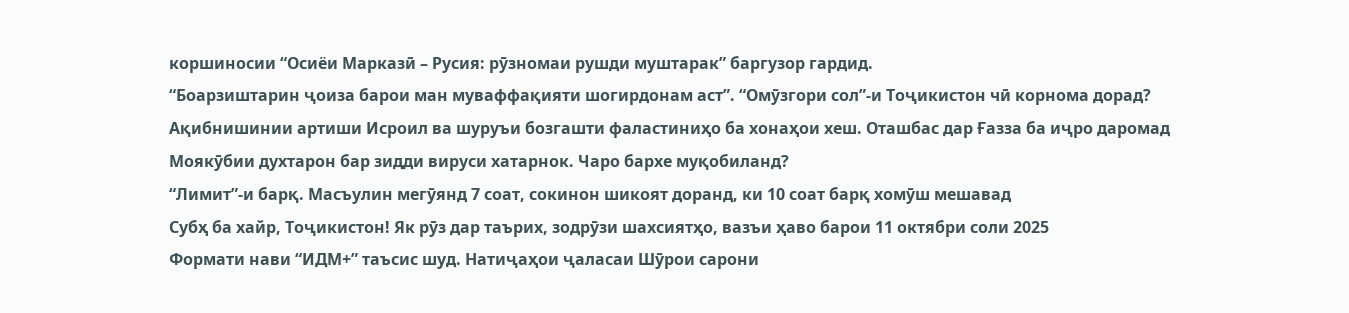коршиносии “Осиёи Марказӣ – Русия: рӯзномаи рушди муштарак” баргузор гардид.
“Боарзиштарин ҷоиза барои ман муваффақияти шогирдонам аст”. “Омӯзгори сол”-и Тоҷикистон чӣ корнома дорад?
Ақибнишинии артиши Исроил ва шуруъи бозгашти фаластиниҳо ба хонаҳои хеш. Оташбас дар Ғазза ба иҷро даромад
Моякӯбии духтарон бар зидди вируси хатарнок. Чаро бархе муқобиланд?
“Лимит”-и барқ. Масъулин мегӯянд 7 соат, сокинон шикоят доранд, ки 10 соат барқ хомӯш мешавад
Субҳ ба хайр, Тоҷикистон! Як рӯз дар таърих, зодрӯзи шахсиятҳо, вазъи ҳаво барои 11 октябри соли 2025
Формати нави “ИДМ+” таъсис шуд. Натиҷаҳои ҷаласаи Шӯрои сарони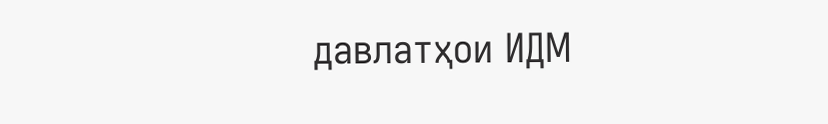давлатҳои ИДМ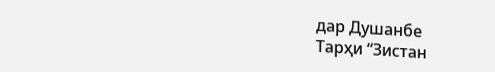дар Душанбе
Тарҳи “Зистан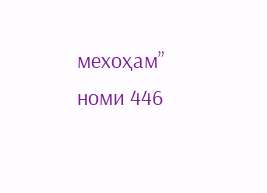мехоҳам” номи 446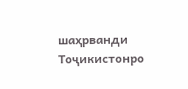шаҳрванди Тоҷикистонро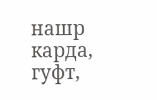нашр карда, гуфт,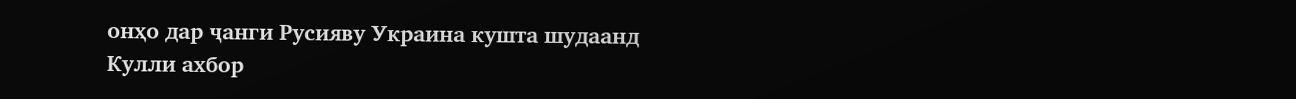онҳо дар ҷанги Русияву Украина кушта шудаанд
Кулли ахбор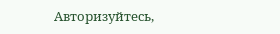Авторизуйтесь,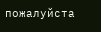пожалуйста